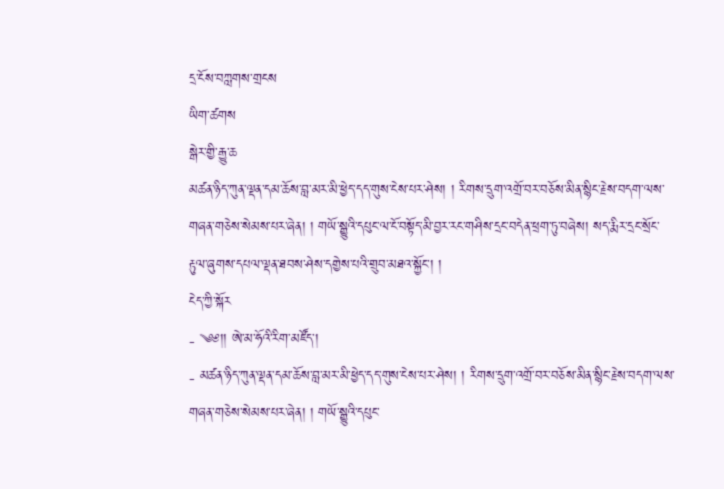དྲ་ངོས་བཀླགས་གྲངས
ཡིག་ཚགས
སྒེར་གྱི་རྒྱུ་ཆ
མཚན་ཉིད་ཀུན་ལྡན་དམ་ཆོས་བླ་མར་མི་ཕྱེད་དད་གུས་ངེས་པར་ཤེས། ། རིགས་དྲུག་འགྲོ་བར་བཅོས་མིན་སྙིང་རྗེས་བདག་ལས་གཞན་གཅེས་སེམས་པར་ཞེན། ། གཡོ་སྒྱུའི་དཔུང་ལ་ངོ་བསྟོད་མི་བྱར་རང་གཤིས་དྲང་བདེན་ཕྲག་ཏུ་བཞེས། སད་རྨིར་དྲང་སྲོང་རྟུལ་ཞུགས་དཔལ་ལྡན་ཐབས་ཤེས་དགྱེས་པའི་གྲུབ་མཐའ་སྐྱོང་། །
ངེད་ཀྱི་སྐོར
- ༄༅།། ཨེ་མ་ཧོའི་རིག་མཛོད་།
- མཚན་ཉིད་ཀུན་ལྡན་དམ་ཆོས་བླ་མར་མི་ཕྱེད་དད་གུས་ངེས་པར་ཤེས། ། རིགས་དྲུག་འགྲོ་བར་བཅོས་མིན་སྙིང་རྗེས་བདག་ལས་གཞན་གཅེས་སེམས་པར་ཞེན། ། གཡོ་སྒྱུའི་དཔུང་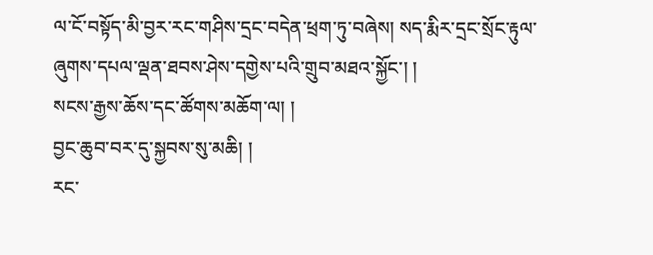ལ་ངོ་བསྟོད་མི་བྱར་རང་གཤིས་དྲང་བདེན་ཕྲག་ཏུ་བཞེས། སད་རྨིར་དྲང་སྲོང་རྟུལ་ཞུགས་དཔལ་ལྡན་ཐབས་ཤེས་དགྱེས་པའི་གྲུབ་མཐའ་སྐྱོང་། །
སངས་རྒྱས་ཆོས་དང་ཚོགས་མཆོག་ལ། །
བྱང་ཆུབ་བར་དུ་སྐྱབས་སུ་མཆི། །
རང་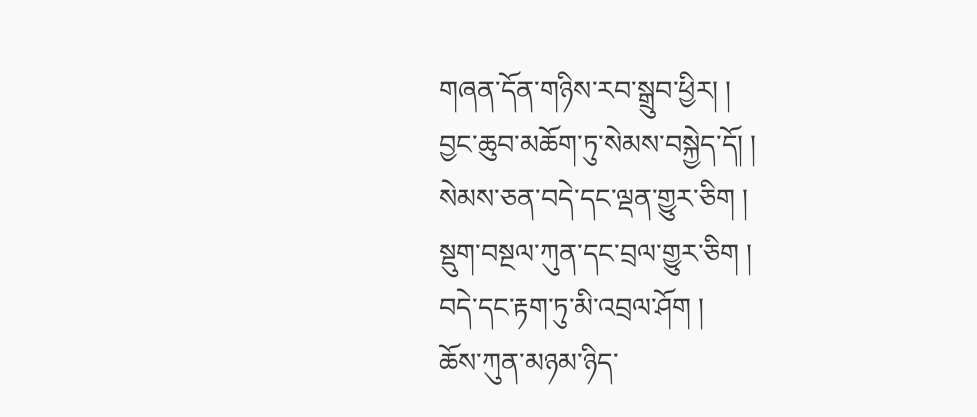གཞན་དོན་གཉིས་རབ་སྒྲུབ་ཕྱིར། །
བྱང་ཆུབ་མཆོག་ཏུ་སེམས་བསྐྱེད་དོ། །
སེམས་ཅན་བདེ་དང་ལྡན་གྱུར་ཅིག །
སྡུག་བསྔལ་ཀུན་དང་བྲལ་གྱུར་ཅིག །
བདེ་དང་རྟག་ཏུ་མི་འབྲལ་ཤོག །
ཆོས་ཀུན་མཉམ་ཉིད་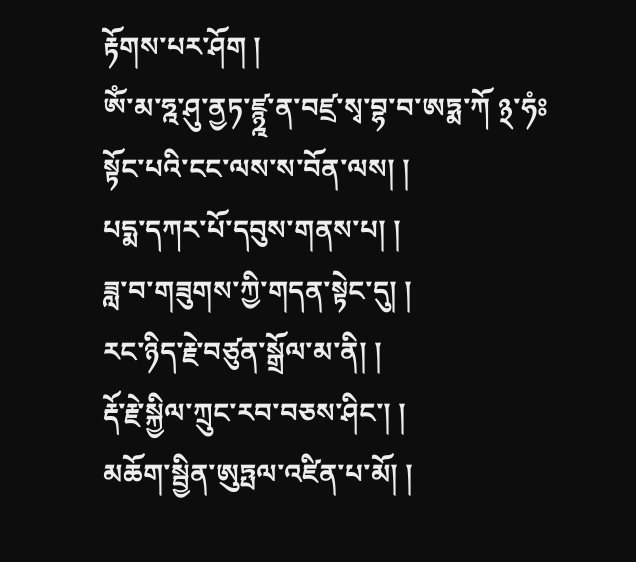རྟོགས་པར་ཤོག །
ཨོཾ་མ་ཧྰ་ཤུ་ནྱཏ་ཛྙྰ་ན་བཛྲ་སྭ་བྷ་བ་ཨཏྨ་ཀོ ྅་ཧཾཿ
སྟོང་པའི་ངང་ལས་ས་བོན་ལས། །
པདྨ་དཀར་པོ་དབུས་གནས་པ། །
ཟླ་བ་གཟུགས་ཀྱི་གདན་སྟེང་དུ། །
རང་ཉིད་རྗེ་བཙུན་སྒྲོལ་མ་ནི། །
རྡོ་རྗེ་སྐྱིལ་ཀྲུང་རབ་བཅས་ཤིང་། །
མཆོག་སྦྱིན་ཨུཏྤལ་འཛིན་པ་མོ། །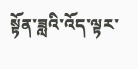སྟོན་ཟླའི་འོད་ལྟར་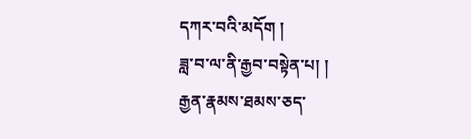དཀར་བའི་མདོག །
ཟླ་བ་ལ་ནི་རྒྱབ་བསྟེན་པ། །
རྒྱན་རྣམས་ཐམས་ཅད་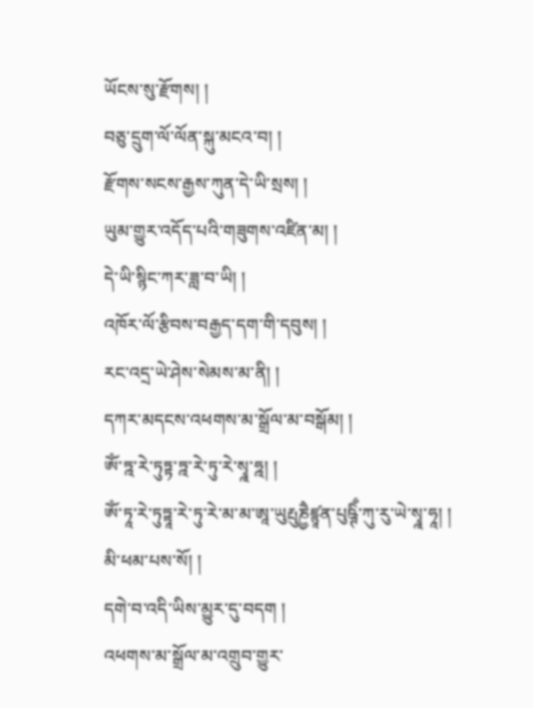ཡོངས་སུ་རྫོགས། །
བཅུ་དྲུག་ལོ་ལོན་སྐུ་མངའ་བ། །
རྫོགས་སངས་རྒྱས་ཀུན་དེ་ཡི་སྲས། །
ཡུམ་གྱུར་འདོད་པའི་གཟུགས་འཛིན་མ། །
དེ་ཡི་སྙིང་ཀར་ཟླ་བ་ཡི། །
འཁོར་ལོ་རྩིབས་བརྒྱད་དག་གི་དབུས། །
རང་འདྲ་ཡེ་ཤེས་སེམས་མ་ནི། །
དཀར་མདངས་འཕགས་མ་སྒྲོལ་མ་བསྒོམ། །
ཨོཾ་ཏྰ་རེ་ཏུཏྟ་ཏྰ་རེ་ཏུ་རེ་སྭྰ་ཧྰ། །
ༀ་ཏཱ་རེ་ཏུཏྟཱ་རེ་ཏུ་རེ་མ་མ་ཨཱ་ཡུརྤུཎྱཻཛྙཱན་པུཥྚིྃ་ཀུ་རུ་ཡེ་སྭྰ་ཧཱ། །
མི་ཕམ་པས་སོ། །
དགེ་བ་འདི་ཡིས་མྱུར་དུ་བདག །
འཕགས་མ་སྒྲོལ་མ་འགྲུབ་གྱུར་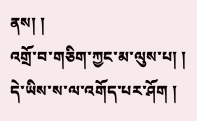ནས། །
འགྲོ་བ་གཅིག་ཀྱང་མ་ལུས་པ། །
དེ་ཡིས་ས་ལ་འགོད་པར་ཤོག །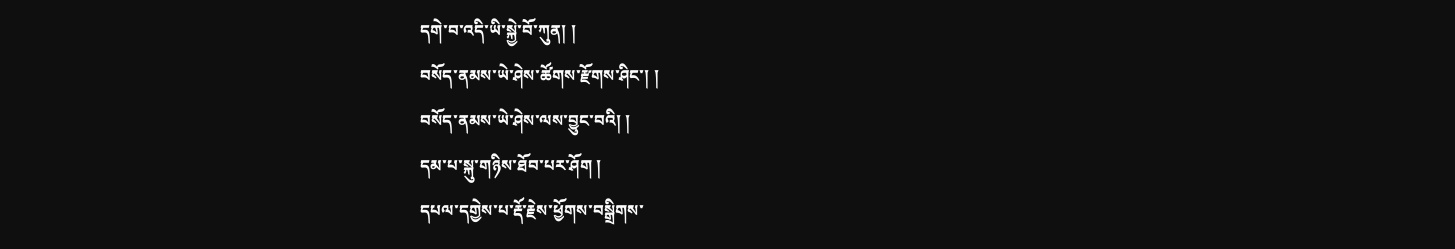དགེ་བ་འདི་ཡི་སྐྱེ་བོ་ཀུན། །
བསོད་ནམས་ཡེ་ཤེས་ཚོགས་རྫོགས་ཤིང་། །
བསོད་ནམས་ཡེ་ཤེས་ལས་བྱུང་བའི། །
དམ་པ་སྐུ་གཉིས་ཐོབ་པར་ཤོག །
དཔལ་དགྱེས་པ་རྡོ་རྗེས་ཕྱོགས་བསྒྲིགས་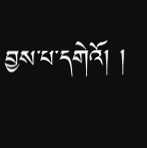བྱས་པ་དགེའོ། །